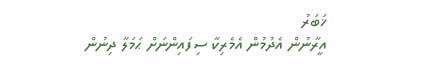ޚަބަރު
އީރާނުން އެދުމުން އެމެރިކާ ސިފައިންނަށް ޙަމަލާ ދިނުން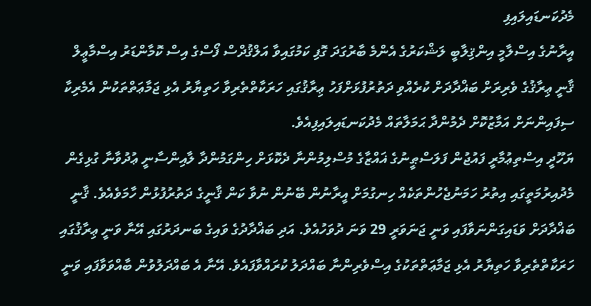މެދުކަނޑައިލައިފި
އީރާނުގެ އިސްލާމީ އިންޤިލާބީ ލަޝްކަރުގެ އެންމެ ބާރުގަދަ ގޮފި ކަމުގައިވާ އަލްޤުދްސް ފޯސްގެ އިސް ކޮމާންޑަރު އިސްމާޢީލް ޤާނީ ޢިރާޤުގެ ވެރިރަށް ބަޣްދާދަށް ކުރެއްވި ދަތުރުފުޅަށްފަހު ޢިރާޤުގައި ހަރަކާތްތެރިވާ ހަތިޔާރު އެޅި ޖަމާޢަތްތަކުން އެމެރިކާ ސިފައިންނަށް އަމާޒުކޮށް ދެމުންދާ ޙަމަލާތައް މެދުކަނޑައިލައިފިއެވެ.
ޔަހޫދީ އިސްތިޢުމާރީ ފައުޖުން ފަލަސްޠީނުގެ ޣައްޒާގެ މުސްލިމުންނާ ދެކޮޅަށް ހިންގަމުންދާ ލާއިންސާނީ ޢުދުވާނާ ގުޅިގެން މެދުއިރުމަތީގައި އިތުރު ހަމަނުޖެހުންތަކެއް ހިނގުމަށް އީރާނުން ބޭނުން ނުވާ ކަން ޤާނީގެ ދަތުރުފުޅުން ހާމަވެއެވެ. ޤާނީ ބަޣްދާދަށް ވަޑައިގަންނަވާފައި ވަނީ ޖަނަވަރީ 29 ވަނަ ދުވަހުއެވެ. އަދި ބަޣްދާދުގެ ވައިގެ ބަނދަރުގައި އޭނާ ވަނީ ޢިރާޤުގައި ހަރަކާތްތެރިވާ ހަތިޔާރު އެޅި ޖަމާޢަތްތަކުގެ އިސްވެރިންނާ ބައްދަލު ކުރައްވާފައެވެ. އޭނާ އެ ބައްދަލުވުން ބާއްވަވާފައި ވަނީ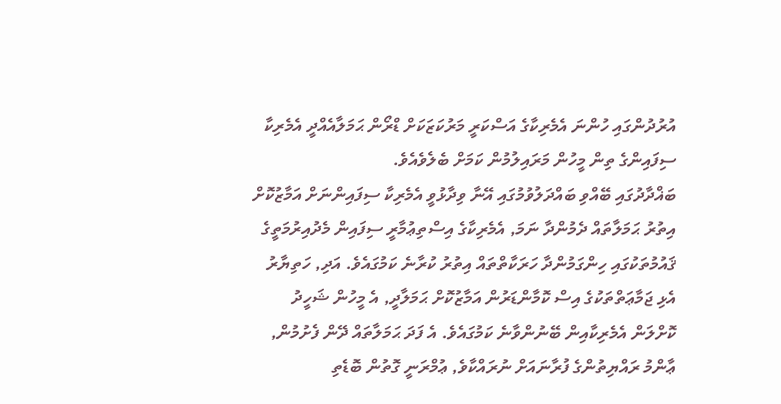އުރުދުންގައި ހުންނަ އެމެރިކާގެ އަސްކަރީ މަރުކަޒަކަށް ޑްރޯން ޙަމަލާއެއްދީ އެމެރިކާ ސިފައިންގެ ތިން މީހުން މަރައިލުމުން ކަމަށް ބެލެވެއެވެ.
ބަޣްދާދުގައި ބޭއްވި ބައްދަލުވުމުގައި އޭނާ ވިދާޅުވީ އެމެރިކާ ސިފައިންނަށް އަމާޒުކޮށް އިތުރު ޙަމަލާތައް ދެމުންދާ ނަމަ, އެމެރިކާގެ އިސްތިޢުމާރީ ސިފައިން މެދުއިރުމަތީގެ ޤައުމުތަކުގައި ހިންގަމުންދާ ހަރަކާތްތައް އިތުރު ކުރާނެ ކަމުގައެވެ. އަދި, ހަތިޔާރު އެޅި ޖަމާޢަތްތަކުގެ އިސް ކޮމާންޑަރުން އަމާޒުކޮށް ޙަމަލާދީ, އެ މީހުން ޝަހީދު ކޮށްލަން އެމެރިކާއިން ބޭނުންވާނެ ކަމުގައެވެ. އެ ފަދަ ޙަމަލާތައް ދޭން ފެށުމުން, ޢާންމު ރައްޔިތުންގެ ފުރާނައަށް ނުރައްކާވެ, ޢުމްރަނީ ގޮތުން ބޮޑެތި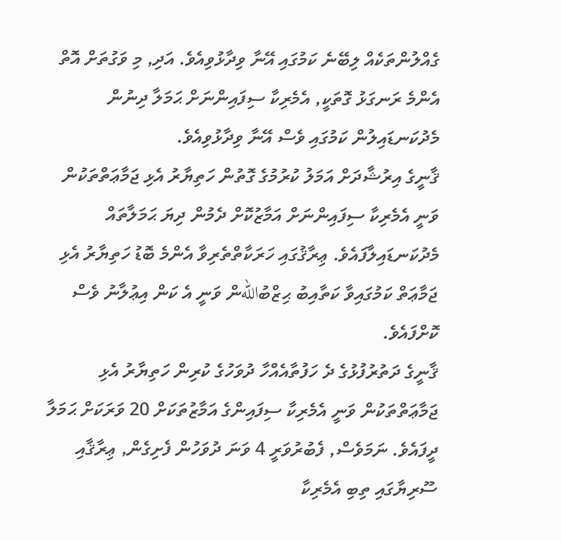ގެއްލުންތަކެއް ލިބޭނެ ކަމުގައި އޭނާ ވިދާޅުވިއެވެ. އަދި, މި ވަގުތަށް އޮތް އެންމެ ރަނގަޅު ގޮތަކީ, އެމެރިކާ ސިފައިންނަށް ޙަމަލާ ދިނުން މެދުކަނޑައިލުން ކަމުގައި ވެސް އޭނާ ވިދާޅުވިއެވެ.
ޤާނީގެ އިރުޝާދަށް އަމަލު ކުރުމުގެ ގޮތުން ހަތިޔާރު އެޅި ޖަމާޢަތްތަކުން ވަނީ އެމެރިކާ ސިފައިންނަށް އަމާޒުކޮށް ދެމުން ދިޔަ ޙަމަލާތައް މެދުކަނޑައިލާފައެވެ. ޢިރާޤުގައި ހަރަކާތްތެރިވާ އެންމެ ބޮޑު ހަތިޔާރު އެޅި ޖަމާޢަތް ކަމުގައިވާ ކަތާއިބު ޙިޒްބުاللهން ވަނީ އެ ކަން އިޢުލާނު ވެސް ކޮށްފައެވެ.
ޤާނީގެ ދަތުރުފުޅުގެ ދެ ހަފުތާއެއްހާ ދުވަހުގެ ކުރިން ހަތިޔާރު އެޅި ޖަމާޢަތްތަކުން ވަނީ އެމެރިކާ ސިފައިންގެ އަމާޒުތަކަށް 20 ވަރަކަށް ޙަމަލާ ދީފައެވެ. ނަމަވެސް, ފެބުރުވަރީ 4 ވަނަ ދުވަހުން ފެށިގެން, ޢިރާޤާއި ސޫރިޔާގައި ތިބި އެމެރިކާ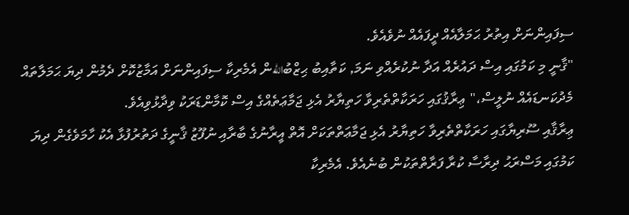ސިފައިންނަށް އިތުރު ޙަމަލާއެއް ދީފައެއް ނުވެއެވެ.
"ޤާނީ މި ކަމުގައި އިސް ދައުރެއް އަދާ ނުކުރެއްވި ނަމަ, ކަތާއިބު ޙިޒްބުاللهން އެމެރިކާ ސިފައިންނަށް އަމާޒުކޮށް ދެމުން ދިޔަ ޙަމަލާތައް މެދުކަނޑައެއް ނުލީސް،" ޢިރާޤުގައި ހަރަކާތްތެރިވާ ހަތިޔާރު އެޅި ޖަމާޢަތެއްގެ އިސް ކޮމާންޑަރަކު ވިދާޅުވިއެވެ.
ޢިރާޤާއި ސޫރިޔާގައި ހަރަކާތްތެރިވާ ހަތިޔާރު އެޅި ޖަމާޢަތްތަކަށް އޮތް އީރާނުގެ ބާރާއި ނުފޫޒު ޤާނީގެ ދަތުރުފުޅާ އެކު ހާމަވެގެން ދިޔަ ކަމުގައި މަސްރަޙު ދިރާސާ ކުރާ ފަރާތްތަކުން ބުނެއެވެ. އެމެރިކާ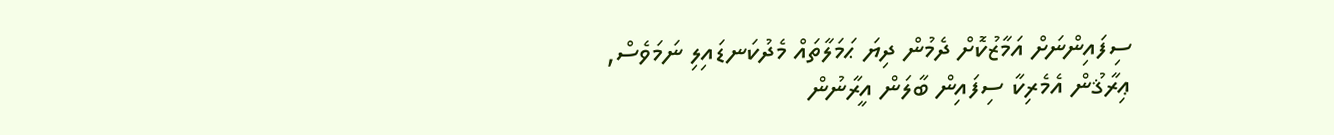ސިފައިންނަށް އަމާޒުކޮށް ދެމުން ދިޔަ ޙަމަލާތައް މެދުކަނޑައިލި ނަމަވެސް, ޢިރާޤުން އެމެރިކާ ސިފައިން ބާލަން އީރާނުން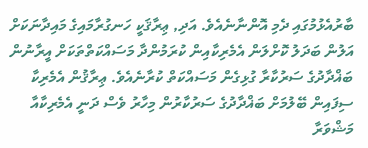ބާރުއެޅުމުގައި ދެމި އޮންނާނެއެވެ. އަދި, ޢިރާޤަކީ ހަނގުރާމައިގެ މައިދާނަކަށް އަލުން ބަދަލު ކޮށްލަން އެމެރިކާއިން ކުރަމުންދާ މަސައްކަތްތަކަށް އީރާނުން ބަޣްދާދުގެ ސަރުކާރާ ގުޅިގެން މަސައްކަތް ކުރާނެއެވެ. ޢިރާޤުން އެމެރިކާ ސިފައިން ބޭލުމަށް ބަޣްދާދުގެ ސަރުކާރުން މިހާރު ވެސް ދަނީ އެމެރިކާއާ މަޝްވަރާ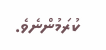ކުރަމުންނެވެ.